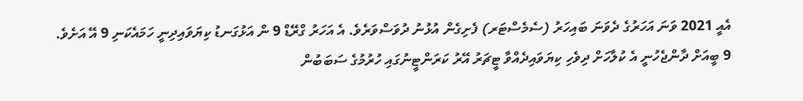އެއީ 2021 ވަނަ އަހަރުގެ ދެވަނަ ބައިހަރު (ސެމެސްޓަރ) ފެށިގެން އުޅުނު ދުވަސްވަރެވެ. އެ އަހަރު ގްރޭޑް 9 ން އަޅުގަނޑު ކިޔަވައިދިނީ ހަމައެކަނި 9 އޭ އަށެވެ. 9 ބީއަށް ދާންޖެހުނީ އެ ކުލާހަށް ދިވެހި ކިޔަވައިދެއްވާ ޓީޗަރު އޭރު ކަރަންޓީނުގައި ހުރުމުގެ ސަބަބުން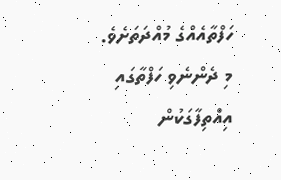ހަފްތާއެއްގެ މުއްދަތަށެވެ. މި ދެންނެވި ހަފްތާގައި އިއްތިފާގަކުން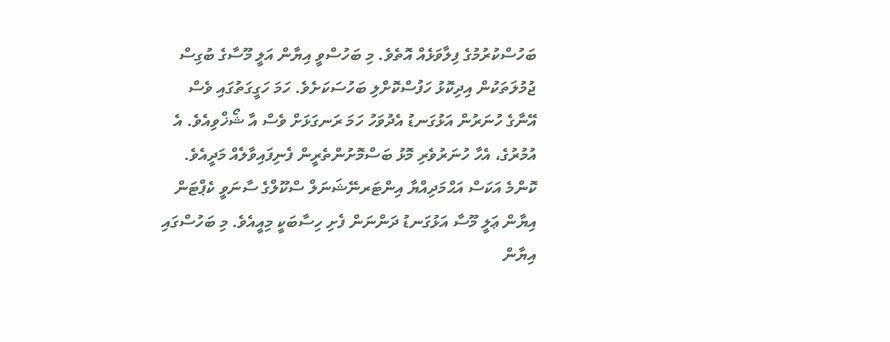ބަހުސްކުރުމުގެ ފިލާވަޅެއް އޮތެވެ. މި ބަހުސްވީ އިޔާން އަލީ މޫސާގެ ބުގިސް ޖުމުލަތަކުން އިދިކޮޅު ހަފުސްކޮށްލި ބަހުސަކަށެވެ. ހަމަ ހަގީގަތުގައި ވެސް އޭނާގެ ހުނަރުން އަޅުގަނޑު އެދުވަހު ހަމަ ރަނގަޅަށް ވެސް އާ ޝޯޚްވިއެވެ. އެ އުމުރުގެ، އެހާ ހުނަރުވެރި މޮޅު ބަސްމޮށުންތެރީން ފެނިފައިވާލެއް މަދީއެވެ. ކޮންމެ އަކަސް އަޙްމަދިއްޔާ އިންޓަރނޭޝަނަލް ސްކޫލްގެ ސާނަވީ ކެޕްޓަން އިޔާން ޢަލީ މޫސާ އަޅުގަނޑު ދަންނަން ފެށި ހިސާބަކީ މިއީއެވެ. މި ބަހުސްގައި އިޔާން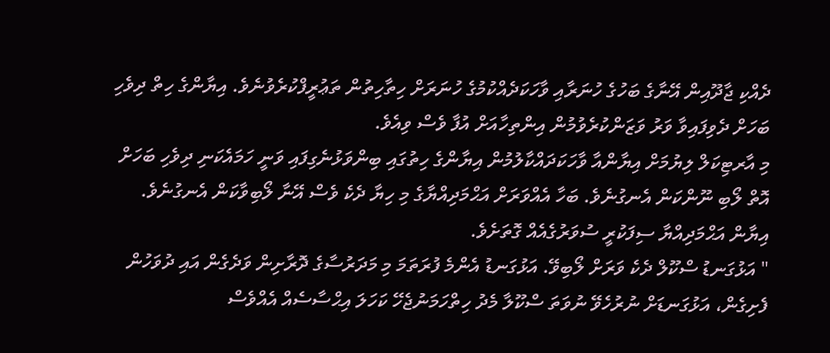ދެއްކި ޖާދޫއިން އޭނާގެ ބަހުގެ ހުނަރާއި ވާހަކަދެއްކުމުގެ ހުނަރަށް ހިތާހިތުން ތަޢުރީފްކުރެވުނެވެ. އިޔާންގެ ހިތް ދިވެހި ބަހަށް ދެވިފައިވާ ވަރު ވަޒަންކުރެވުމުން އިންތިހާއަށް އުފާ ވެސް ވިއެވެ.
މި އާރޓިކަލް ލިޔުމަށް އިޔާންއާ ވާހަކަދައްކާލުމުން އިޔާންގެ ހިތުގައި ބިންވަޅުނެގިފައި ވަނީ ހަމައެކަނި ދިވެހި ބަހަށް އޮތް ލޯބި ނޫންކަން އެނގުނެވެ. ބަހާ އެއްވަރަށް އަޙްމަދިއްޔާގެ މި ހިޔާ ދެކެ ވެސް އޭނާ ލޯބިވާކަން އެނގުނެވެ. އިޔާން އަޙްމަދިއްޔާ ސިފަކުރީ ސުވަރުގެއެއް ގޮތަށެވެ.
" އަޅުގަނޑު ސްކޫލް ދެކެ ވަރަށް ލޯބިވޭ. އަޅުގަނޑު އެންމެ ފުރަތަމަ މި މަދަރުސާގެ ދޮރާށިން ވަދެގެން އައި ދުވަހުން ފެށިގެން، އަޅުގަނޑަށް ނުރުހެވޭ ނުވަތަ ސްކޫލާ މެދު ހިތްހަމަނުޖެހޭ ކަހަލަ އިޙްސާސެއް އެއްވެސް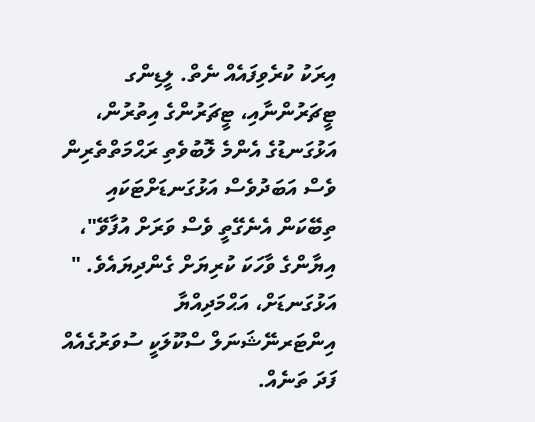އިރަކު ކުރެވިފައެއް ނެތް. ލީޑިންގ ޓީޗަރުންނާއި، ޓީޗަރުންގެ އިތުރުން، އަޅުގަނޑުގެ އެންމެ ލޮބުވެތި ރަޙްމަތްތެރިން ވެސް އަބަދުވެސް އަޅުގަނޑަށްޓަކައި ތިބޭކަން އެނެގޭތީ ވެސް ވަރަށް އުފާވޭ"، އިޔާންގެ ވާހަކަ ކުރިޔަށް ގެންދިޔައެވެ. " އަޅުގަނޑަށް، އަޙްމަދިއްޔާ އިންޓަރނޭޝަނަލް ސްކޫލަކީ ސުވަރުގެއެއް ފަދަ ތަނެއް.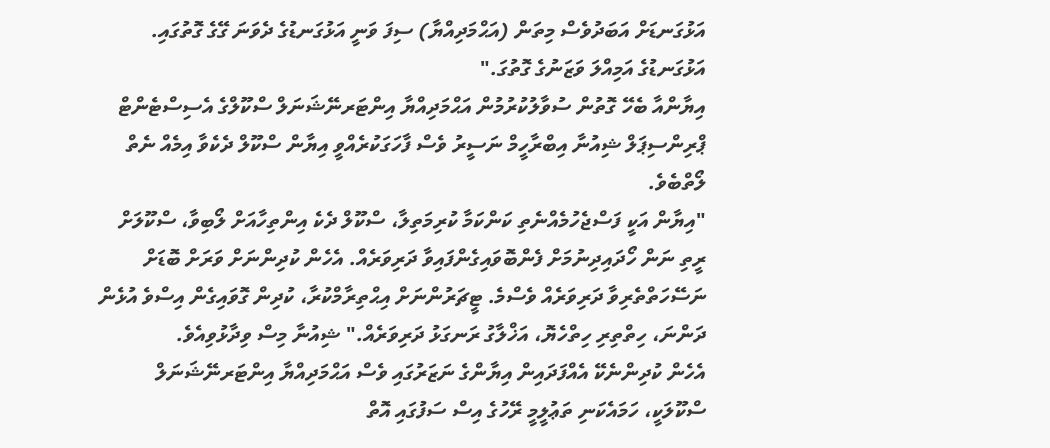އަޅުގަނޑަށް އަބަދުވެސް މިތަން (އަޙްމަދިއްޔާ) ސިފަ ވަނީ އަޅުގަނޑުގެ ދެވަނަ ގޭގެ ގޮތުގައި. އަޅުގަނޑުގެ އަމިއްލަ ވަޒަނުގެ ގޮތުގަ."
އިޔާންއާ ބެހޭ ގޮތުން ސުވާލުކުރުމުން އަޙްމަދިއްޔާ އިންޓަރނޭޝަނަލް ސްކޫލްގެ އެސިސްޓެންޓް ޕްރިންސިޕަލް ޝިއުނާ އިބްރާހީމް ނަސީރު ވެސް ފާހަގަކުރެއްވީ އިޔާން ސްކޫލް ދެކެވާ އިމެއް ނެތް ލޯތްބެވެ.
"އިޔާން އަކީ ފަސްޖެހުމެއްނެތި ކަންކަމާ ކުރިމަތިލާ، ސްކޫލް ދެކެ އިންތިހާއަށް ލޯބިވާ، ސްކޫލަށް ރީތި ނަން ހޯދައިދިނުމަށް ފެންބޮވައިގެންފައިވާ ދަރިވަރެއް. އެހެން ކުދިންނަށް ވަރަށް ބޮޑަށް ނަސޭހަތްތެރިވާ ދަރިވަރެއް ވެސްމެ. ޓީޗަރުންނަށް އިޙްތިރާމްކުރާ، ކުދިން ގޮވައިގެން އިސްވެ އުޅެން ދަންނަ، ހިތްތިރި ހިތްހެޔޮ، އަޚްލާގު ރަނގަޅު ދަރިވަރެއް." ޝިއުނާ މިސް ވިދާޅުވިއެވެ.
އެހެން ކުދިންނެކޭ އެއްފަދައިން އިޔާންގެ ނަޒަރުގައި ވެސް އަޙްމަދިއްޔާ އިންޓަރނޭޝަނަލް ސްކޫލަކީ، ހަމައެކަނި ތަޢުލީމީ ރޭހުގެ އިސް ސަފުގައި އޮތް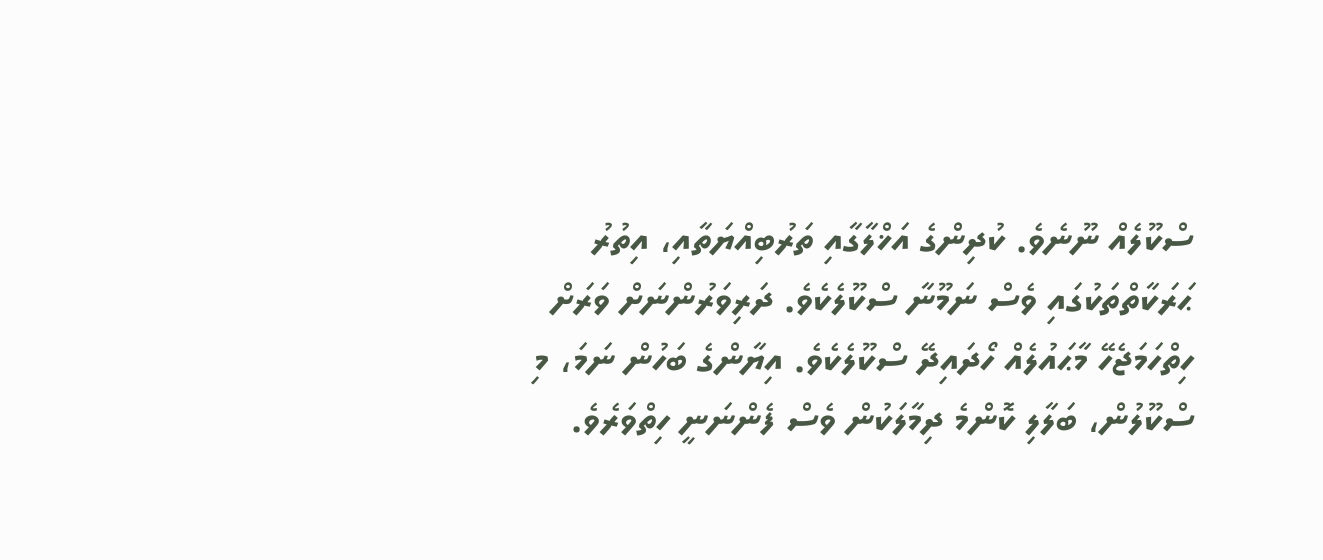ސްކޫލެއް ނޫނެވެ. ކުދިންގެ އަޚްލާގާއި ތަރުބިއްޔަތާއި، އިތުރު ޙަރަކާތްތަކުގައި ވެސް ނަމޫނާ ސްކޫލެކެވެ. ދަރިވަރުންނަށް ވަރަށް ހިތްހަމަޖެހޭ މާޙައުލެއް ހޯދައިދޭ ސްކޫލެކެވެ. އިޔާންގެ ބަހުން ނަމަ، މި ސްކޫލުން، ބަލާލި ކޮންމެ ދިމާލަކުން ވެސް ފެންނަނީ ހިތްވަރެވެ.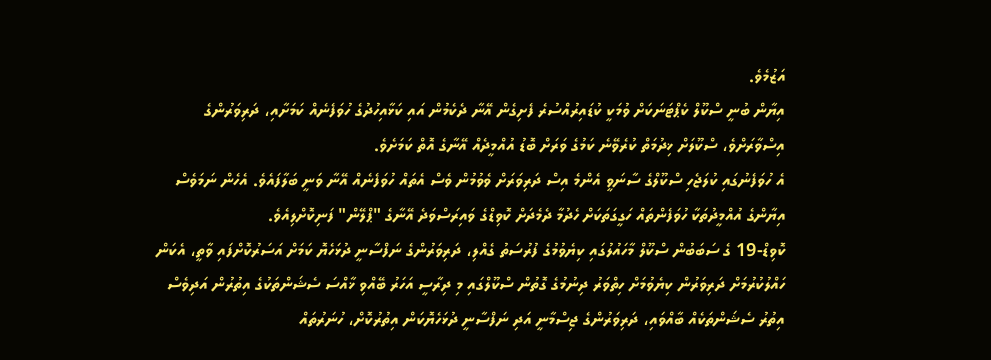އަޒުމެވެ.
އިޔާން ބުނީ ސްކޫލް ކެޕްޓަނަކަށް ވުމަކީ ކުޑައިރުއްސުރެ ފެށިގެން އޭނާ ދެކެމުން އައި ކަޅާއިހުދުގެ ހުވަފެނެއް ކަމަށާއި، ދަރިވަރުންގެ އިސްވާރަށްވެ، ސްކޫލަށް ޚިދުމަތް ކުރެވޭނެ ކަމުގެ ވަރަށް ބޮޑު އުއްމީދެއް އޭނާގެ އޮތް ކަމަށެވެ.
އެ ހުވަފެނުގައި ކުލަޖެހި ސްކޫލްގެ ސާނަވީ އެންމެ އިސް ދަރިވަރަށް ވެވުމުން ވެސް އެތައް ހުވަފެނެއް އޭނާ ވަނީ ބަލާފައެވެ. އެހެން ނަމަވެސް އިޔާންގެ އުއްމީދުތަކާ ހުވަފެންތައް ހަގީގަތަކަށް ހެދުމާ ދެމެދަށް ކޮވިޑްގެ ވައިރަސްވަދެ އޭނާގެ "ޕްލޭން" ފަނިކޮށްލިއެވެ.
ކޮވިޑް-19 ގެ ސަބަބުން ސްކޫލް މާހައުލުގައި ކިޔެވުމުގެ ފުރުސަތު ގެއްލި، ދަރިވަރުންގެ ނަފްސާނީ ދުޅަހެޔޮ ކަމަށް އަސަރުކޮށްފައި ވާތީ، އެކަން ހައްލުކުރުމަށް ދަރިވަރުން ކިޔެވުމަށް ހިތްވަރު ދިނުމުގެ ގޮތުން ސްކޫލްގައި މި ދިރާސީ އަހަރު ބޭއްވި ޚާއްސަ ސެޝަންތަކުގެ އިތުރުން އަދިވެސް އިތުރު ސެޝަންތަކެއް ބާއްވައި، ދަރިވަރުންގެ ޖިސްމާނީ އަދި ނަފްސާނީ ދުޅަހެޔޮކަން އިތުރުކޮށް، ހުނަރުތައް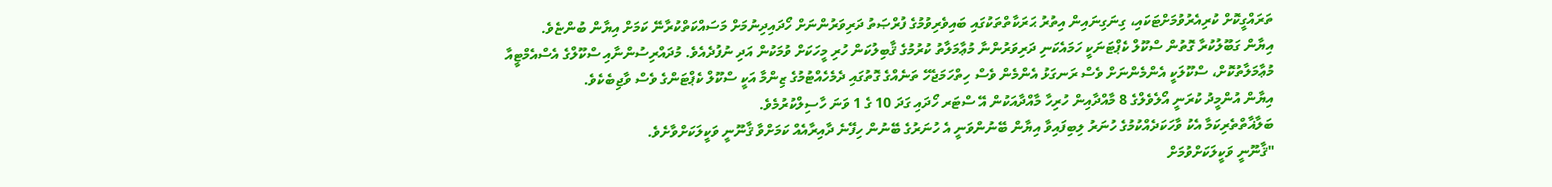ތަރައްގީކޮށް ކުރިއެރުވުމަށްޓަކައި، ގިނަގިނައިން އިތުރު ޙަރަކާތްތަކުގައި ބައިވެރިވުމުގެ ފުރްޞަތު ދަރިވަރުންނަށް ހޯދައިދިނުމަށް މަސައްކަތްކުރާނޭ ކަމަށް އިޔާން ބުންޏެވެ.
އިޔާން ގަބޫލުކުރާ ގޮތުން ސްކޫލް ކެޕްޓަނަކީ ހަމައެކަނި ދަރިވަރުންނާ މުޢާމަލާތު ކުރުމުގެ ޤާބިލުކަން ހުރި މީހަކަށް ވުމަކުން އަދި ނުފުދެއެވެ. މުދައްރިސުންނާއި ސްކޫލްގެ އެސްއެމްޓީއާ މުޢާމަލާތުކޮށް، ސްކޫލަކީ އެންމެންނަށް ވެސް ރަނގަޅު އެންމެން ވެސް ހިތްހަމަޖެހޭ ތަނެއްގެ ގޮތުގައި ދެމެހެއްޓުމުގެ ޒިންމާ އަކީ ސްކޫލް ކެޕްޓަންގެ ވެސް ވާޖިބެކެވެ.
އިޔާން އުންމީދު ކުރަނީ އޯލެވެލްގެ 8 މާއްދާއިން ހުރިހާ މާއްދާއަކުން އޭ ސްޓަރ ހޯދައި ގަދަ 10 ގެ 1 ވަނަ ހާސިލްކުރުމެވެ.
ބަލާޣާތްތެރިކަމާ އެކު ވާހަކަދެއްކުމުގެ ހުނަރު ލިބިފައިވާ އިޔާން ބޭނުންވަނީ އެ ހުނަރުގެ ބޭނުން ހިފޭނެ ދާއިރާއެއް ކަމަށްވާ ޤާނޫނީ ވަކީލަކަށްވާށެވެ.
"ޤާނޫނީ ވަކީލަކަށްވުމަށް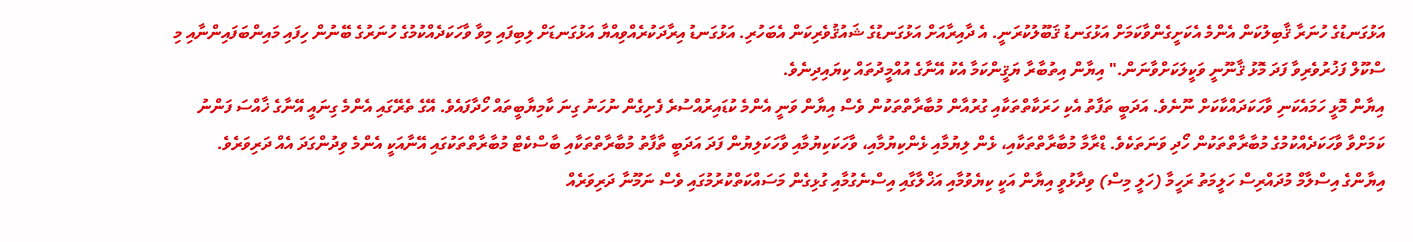އަޅުގަނޑުގެ ހުނަރާ ޤާބިލުކަން އެންމެ އެކަށީގެންވާކަމަށް އަޅުގަނޑު ޤަބޫލުކުރަނީ. އެ ދާއިރާއަށް އަޅުގަނޑުގެ ޝައުޤުވެރިކަން އެބަހުރި. އަޅުގަނޑު އިރާދަކުރެއްވިއްޔާ އަޅުގަނޑަށް ލިބިފައި މިވާ ވާހަކަދެއްކުމުގެ ހުނަރުގެ ބޭނުން ހިފައި މައިންބަފައިންނާއި މި ސްކޫލް ފަޚުރުވެރިވާ ފަދަ މޮޅު ޤާނޫނީ ވަކީލަކަށްވާނަން." އިޔާން އިތުބާރާ ޔަޤީންކަމާ އެކު އޭނާގެ އުއްމީދުތައް ކިޔައިދިނެވެ.
އިޔާން މޮޅީ ހަމައެކަނި ވާހަކަދައްކާކަށް ނޫނެވެ. އަދަބީ ތަފާތު އެކި ހަރަކާތްތަކާއި ގުރުއާން މުބާރާތްތަކުން ވެސް އިޔާން ވަނީ އެންމެ ކުޑައިރުއްސުރެ ފެށިގެން ނުހަނު ގިނަ ކާމިޔާބީތައް ހޯދާފައެވެ. އޭގެ ތެރޭގައި އެންމެ ގިނައީ އޭނާގެ ޚާއްސަ ފަންނު ކަމަށްވާ ވާހަކަދެއްކުމުގެ މުބާރާތްތަކުން ހޯދި ވަނަތަކެވެ. ޑްރާމާ މުބާރާތްތަކާއި، ޅެން ލިޔުމާއި ޅެންކިޔުމާއި، ވާހަކަކިޔުމާއި ވާހަކަލިޔުން ފަދަ އަދަބީ ތާފާތު މުބާރާތްތަކާއި ބާސްކެޓް މުބާރާތްތަކުގައި އޭނާއަކީ އެންމެ ވިދުންގަދަ އެއް ދަރިވަރެވެ.
އިޔާންގެ އިސްލާމް މުދައްރިސް ހަލީމަތު ރަހީމާ (ހަލީ މިސް) ވިދާޅުވީ އިޔާން އަކީ ކިޔެވުމާއި އަޚްލާގާއި އިސްނެގުމާއި ގުޅިގެން މަސައްކަތްކުރުމުގައި ވެސް ނަމޫނާ ދަރިވަރެއް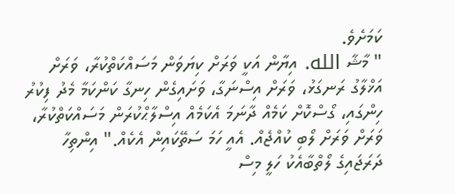ކަމަށެވެ.
" މާޝާ الله. އިޔާން އަކީ ވަރަށް ކިޔަވަން މަސައްކަތްކުރާ، ވަރަށް އަޚްލާގު ރަނގަޅު، ވަރަށް އިސްނަގާ، ވަށައިގެން ހިނގާ ކަންކަމާ މެދު ފިކުރު ހިންގައި، ގޯސްކޮށް ކަމެއް ދާނަމަ އެކަމެއް އިސްލާޙްކުރަން މަސައްކަތްކުރާ، ވަރަށް ވަރަށް ލޯބި ކުއްޖެއް. އެއީ ހަމަ ސަތޭކައިން އެކެއް." އިންތިހާ ދަރަޖައިގެ ލޯތްބާއެކު ހަލީ މިސް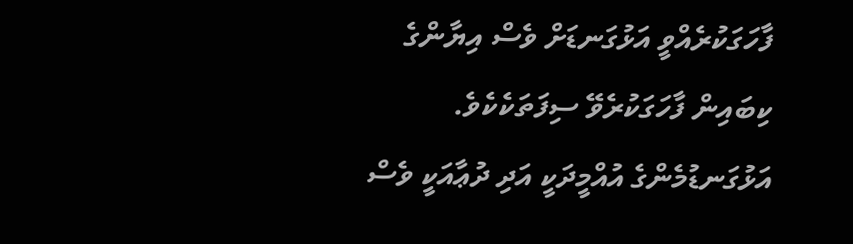ފާހަގަކުރެއްވީ އަޅުގަނޑަށް ވެސް އިޔާންގެ ކިބައިން ފާހަގަކުރެވޭ ސިފަތަކެކެވެ.
އަޅުގަނޑުމެންގެ އުއްމީދަކީ އަދި ދުޢާއަކީ ވެސް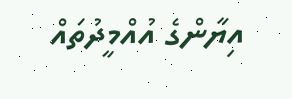އިޔާންގެ އުއްމީދުތައް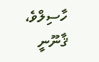ހާސިލްވެ، ޤާނޫނީ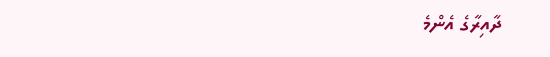ދާއިރާގެ އެންމެ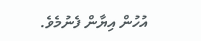އުހުން އިޔާން ފެނުމެވެ.